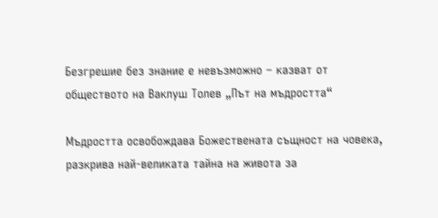Безгрешие без знание е невъзможно – казват от обществото на Ваклуш Толев „Път на мъдростта“

Мъдростта освобождава Божествената същност на човека, разкрива най-великата тайна на живота за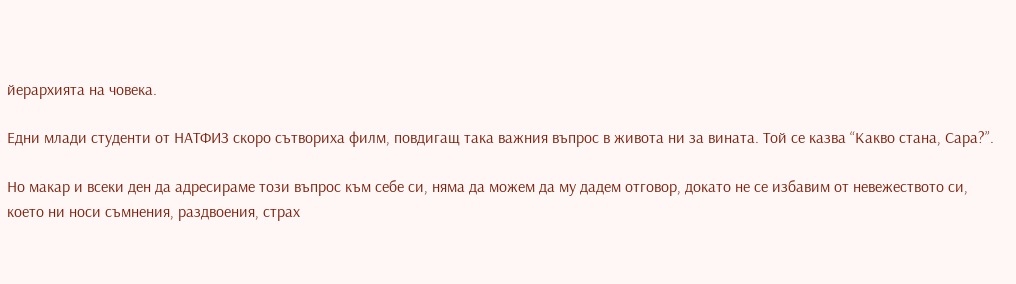йерархията на човека.

Едни млади студенти от НАТФИЗ скоро сътвориха филм, повдигащ така важния въпрос в живота ни за вината. Той се казва “Какво стана, Сара?”.

Но макар и всеки ден да адресираме този въпрос към себе си, няма да можем да му дадем отговор, докато не се избавим от невежеството си, което ни носи съмнения, раздвоения, страх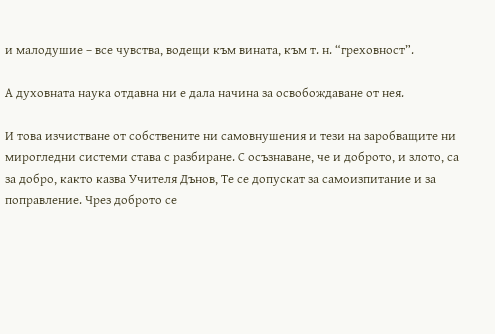и малодушие – все чувства, водещи към вината, към т. н. “греховност”.

А духовната наука отдавна ни е дала начина за освобождаване от нея.

И това изчистване от собствените ни самовнушения и тези на заробващите ни мирогледни системи става с разбиране. С осъзнаване, че и доброто, и злото, са за добро, както казва Учителя Дънов, Те се допускат за самоизпитание и за поправление. Чрез доброто се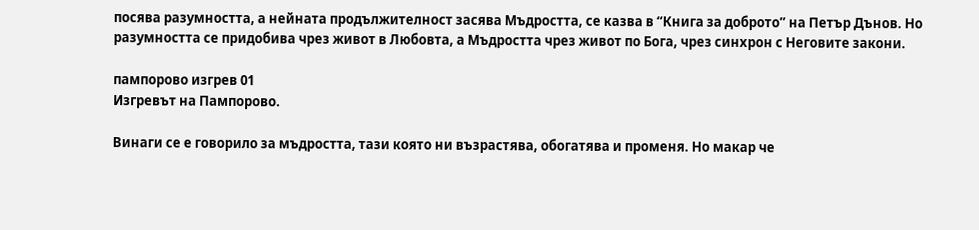посява разумността, а нейната продължителност засява Мъдростта, се казва в “Книга за доброто” на Петър Дънов. Но разумността се придобива чрез живот в Любовта, а Мъдростта чрез живот по Бога, чрез синхрон с Неговите закони.

пампорово изгрев 01
Изгревът на Пампорово.

Винаги се е говорило за мъдростта, тази която ни възрастява, обогатява и променя. Но макар че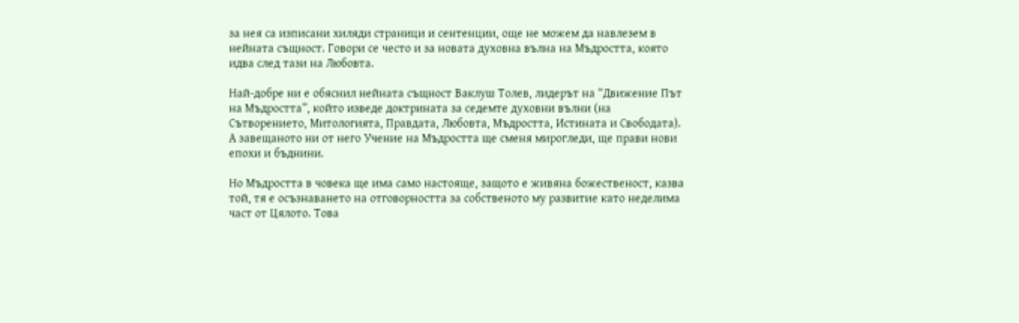за нея са изписани хиляди страници и сентенции, още не можем да навлезем в нейната същност. Говори се често и за новата духовна вълна на Мъдростта, която идва след тази на Любовта.

Най-добре ни е обяснил нейната същност Ваклуш Толев, лидерът на “Движение Път на Мъдростта”, който изведе доктрината за седемте духовни вълни (на Сътворението, Митологията, Правдата, Любовта, Мъдростта, Истината и Свободата). А завещаното ни от него Учение на Мъдростта ще сменя мирогледи, ще прави нови епохи и бъднини.

Но Мъдростта в човека ще има само настояще, защото е живяна божественост, казва той, тя е осъзнаването на отговорността за собственото му развитие като неделима част от Цялото. Това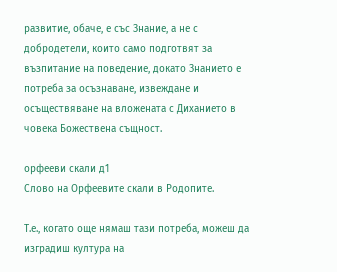развитие, обаче, е със Знание, а не с добродетели, които само подготвят за възпитание на поведение, докато Знанието е потреба за осъзнаване, извеждане и осъществяване на вложената с Диханието в човека Божествена същност.

орфееви скали д1
Слово на Орфеевите скали в Родопите.

Т.е., когато още нямаш тази потреба, можеш да изградиш култура на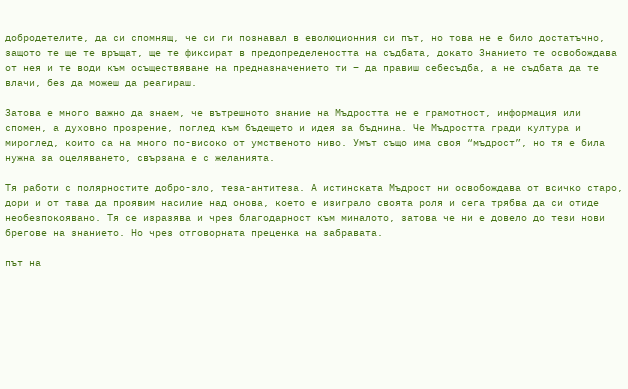добродетелите, да си спомнящ, че си ги познавал в еволюционния си път, но това не е било достатъчно, защото те ще те връщат, ще те фиксират в предопределеността на съдбата, докато Знанието те освобождава от нея и те води към осъществяване на предназначението ти – да правиш себесъдба, а не съдбата да те влачи, без да можеш да реагираш.

Затова е много важно да знаем, че вътрешното знание на Мъдростта не е грамотност, информация или спомен, а духовно прозрение, поглед към бъдещето и идея за бъднина. Че Мъдростта гради култура и мироглед, които са на много по-високо от умственото ниво. Умът също има своя “мъдрост”, но тя е била нужна за оцеляването, свързана е с желанията.

Тя работи с полярностите добро-зло, теза-антитеза. А истинската Мъдрост ни освобождава от всичко старо, дори и от тава да проявим насилие над онова, което е изиграло своята роля и сега трябва да си отиде необезпокоявано. Тя се изразява и чрез благодарност към миналото, затова че ни е довело до тези нови брегове на знанието. Но чрез отговорната преценка на забравата.

път на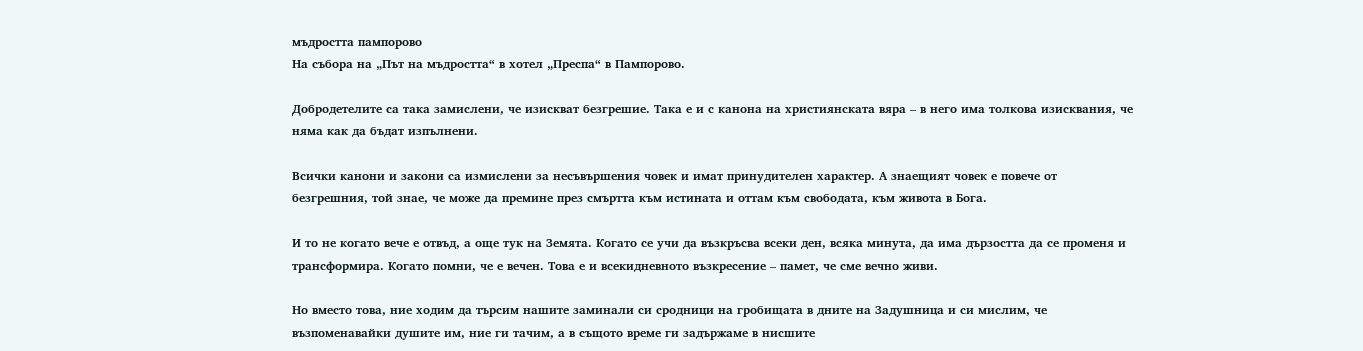мъдростта пампорово
На събора на „Път на мъдростта“ в хотел „Преспа“ в Пампорово.

Добродетелите са така замислени, че изискват безгрешие. Така е и с канона на християнската вяра – в него има толкова изисквания, че няма как да бъдат изпълнени.

Всички канони и закони са измислени за несъвършения човек и имат принудителен характер. А знаещият човек е повече от безгрешния, той знае, че може да премине през смъртта към истината и оттам към свободата, към живота в Бога.

И то не когато вече е отвъд, а още тук на Земята. Когато се учи да възкръсва всеки ден, всяка минута, да има дързостта да се променя и трансформира. Когато помни, че е вечен. Това е и всекидневното възкресение – памет, че сме вечно живи.

Но вместо това, ние ходим да търсим нашите заминали си сродници на гробищата в дните на Задушница и си мислим, че възпоменавайки душите им, ние ги тачим, а в същото време ги задържаме в нисшите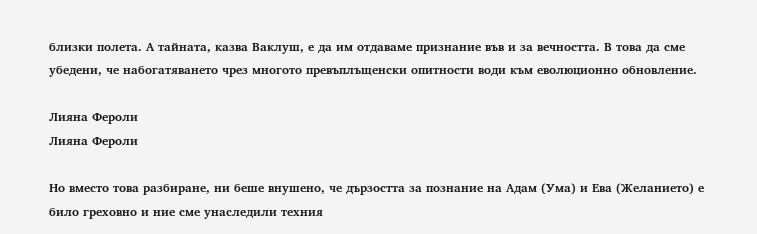близки полета. А тайната, казва Ваклуш, е да им отдаваме признание във и за вечността. В това да сме убедени, че набогатяването чрез многото превъплъщенски опитности води към еволюционно обновление.

Лияна Фероли
Лияна Фероли

Но вместо това разбиране, ни беше внушено, че дързостта за познание на Адам (Ума) и Ева (Желанието) е било греховно и ние сме унаследили техния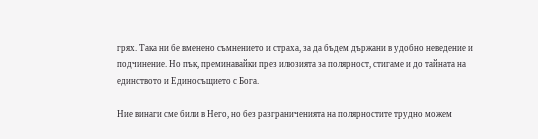грях. Така ни бе вменено съмнението и страха, за да бъдем държани в удобно неведение и подчинение. Но пък, преминавайки през илюзията за полярност, стигаме и до тайната на единството и Единосъщието с Бога.

Ние винаги сме били в Него, но без разграниченията на полярностите трудно можем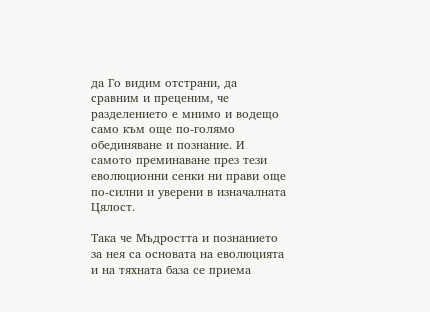да Го видим отстрани, да сравним и преценим, че разделението е мнимо и водещо само към още по-голямо обединяване и познание. И самото преминаване през тези еволюционни сенки ни прави още по-силни и уверени в изначалната Цялост.

Така че Мъдростта и познанието за нея са основата на еволюцията и на тяхната база се приема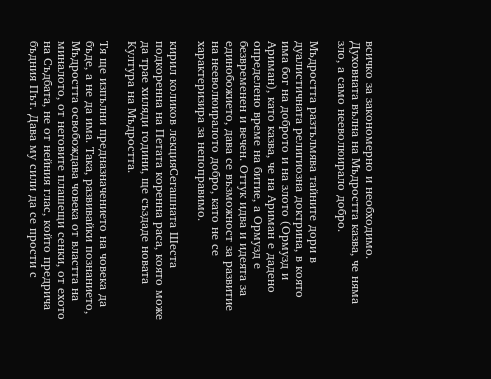всичко за закономерно и необходимо. Духовната вълна на Мъдростта казва, че няма зло, а само нееволюирало добро.

Мъдростта разтълмява тайните дори в дуалистичната религиозна доктрина, в която има бог на доброто и на злото (Ормузд и Ариман), като казва, че на Ариман е дадено определено време на битие, а Ормузд е безвременен и вечен. Оттук идва и идеята за единобожието, дава се възможност за развитие на нееволюиралото добро, като не се характеризира за непоправимо.

кирил коликов лекцияСегашната Шеста подкоренна на Петата коренна раса, която може да трае хиляди години, ще създаде новата Култура на Мъдростта.

Тя ще изпълни предназначението на човека да бъде, а не да има. Така, развивайки познанието, Мъдростта освобождава човека от властта на миналото, от неговите плашещи сенки, от ехото на Съдбата, не от нейния глас, който предрича бъдния Път. Дава му сили да се прости с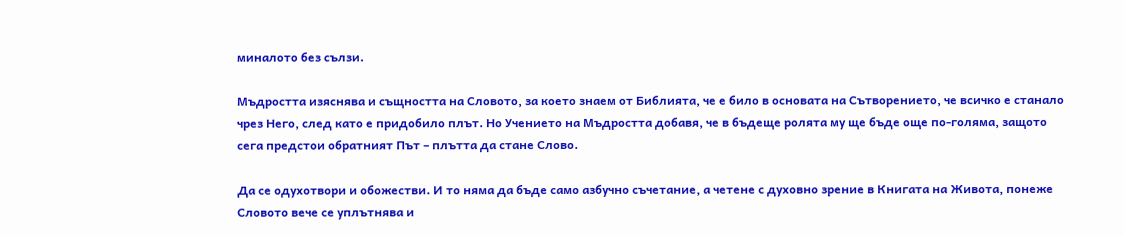миналото без сълзи.

Мъдростта изяснява и същността на Словото, за което знаем от Библията, че е било в основата на Сътворението, че всичко е станало чрез Него, след като е придобило плът. Но Учението на Мъдростта добавя, че в бъдеще ролята му ще бъде още по-голяма, защото сега предстои обратният Път – плътта да стане Слово.

Да се одухотвори и обожестви. И то няма да бъде само азбучно съчетание, а четене с духовно зрение в Книгата на Живота, понеже Словото вече се уплътнява и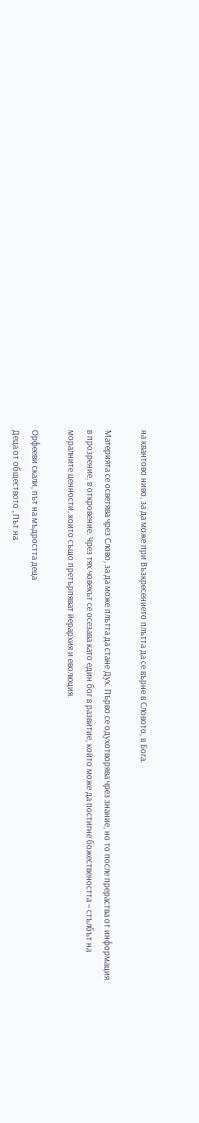на квантово ниво, за да може при Възкресението плътта да се върне в Словото, в Бога.

Материята се осветява чрез Слово, за да може плътта да стане Дух. Първо се одухотворява чрез знание, но то после прераства от информация в прозрение, в откровение. Чрез тях човекът се осезава като един бог в развитие, който може да постигне божествеността – стълбът на моралните ценности, които също претърпяват йерархия и еволюция.

Орфееви скали, път на мъдростта деца
Деца от обществото „Път на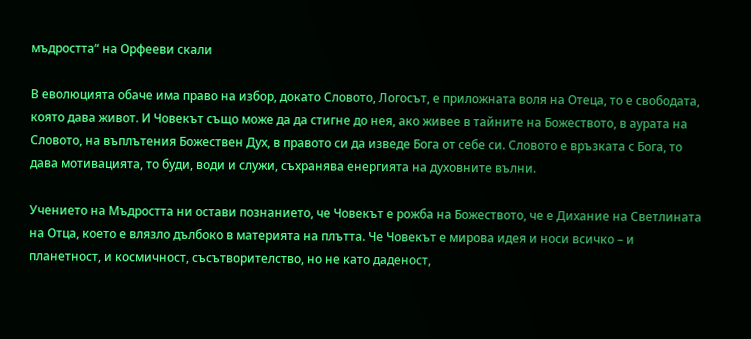мъдростта“ на Орфееви скали

В еволюцията обаче има право на избор, докато Словото, Логосът, е приложната воля на Отеца, то е свободата, която дава живот. И Човекът също може да да стигне до нея, ако живее в тайните на Божеството, в аурата на Словото, на въплътения Божествен Дух, в правото си да изведе Бога от себе си. Словото е връзката с Бога, то дава мотивацията, то буди, води и служи, съхранява енергията на духовните вълни.

Учението на Мъдростта ни остави познанието, че Човекът е рожба на Божеството, че е Дихание на Светлината на Отца, което е влязло дълбоко в материята на плътта. Че Човекът е мирова идея и носи всичко – и планетност, и космичност, съсътворителство, но не като даденост,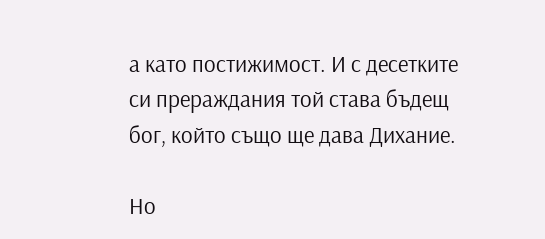а като постижимост. И с десетките си прераждания той става бъдещ бог, който също ще дава Дихание.

Но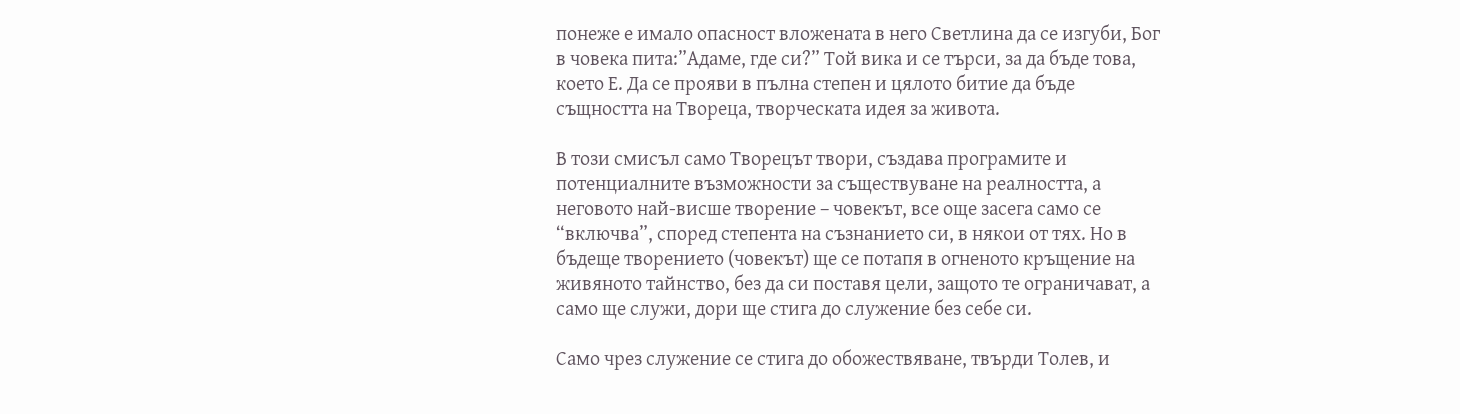понеже е имало опасност вложената в него Светлина да се изгуби, Бог в човека пита:”Адаме, где си?” Той вика и се търси, за да бъде това, което Е. Да се прояви в пълна степен и цялото битие да бъде същността на Твореца, творческата идея за живота.

В този смисъл само Творецът твори, създава програмите и потенциалните възможности за съществуване на реалността, а неговото най-висше творение – човекът, все още засега само се “включва”, според степента на съзнанието си, в някои от тях. Но в бъдеще творението (човекът) ще се потапя в огненото кръщение на живяното тайнство, без да си поставя цели, защото те ограничават, а само ще служи, дори ще стига до служение без себе си.

Само чрез служение се стига до обожествяване, твърди Толев, и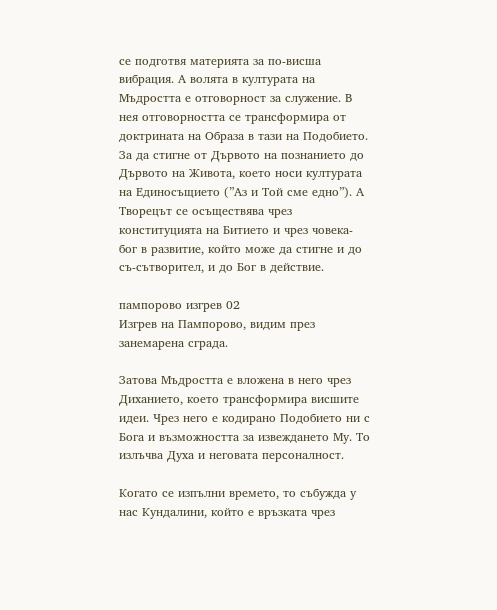се подготвя материята за по-висша вибрация. А волята в културата на Мъдростта е отговорност за служение. В нея отговорността се трансформира от доктрината на Образа в тази на Подобието. За да стигне от Дървото на познанието до Дървото на Живота, което носи културата на Единосъщието (”Аз и Той сме едно”). А Творецът се осъществява чрез конституцията на Битието и чрез човека-бог в развитие, който може да стигне и до съ-сътворител, и до Бог в действие.

пампорово изгрев 02
Изгрев на Пампорово, видим през занемарена сграда.

Затова Мъдростта е вложена в него чрез Диханието, което трансформира висшите идеи. Чрез него е кодирано Подобието ни с Бога и възможността за извеждането Му. То излъчва Духа и неговата персоналност.

Когато се изпълни времето, то събужда у нас Кундалини, който е връзката чрез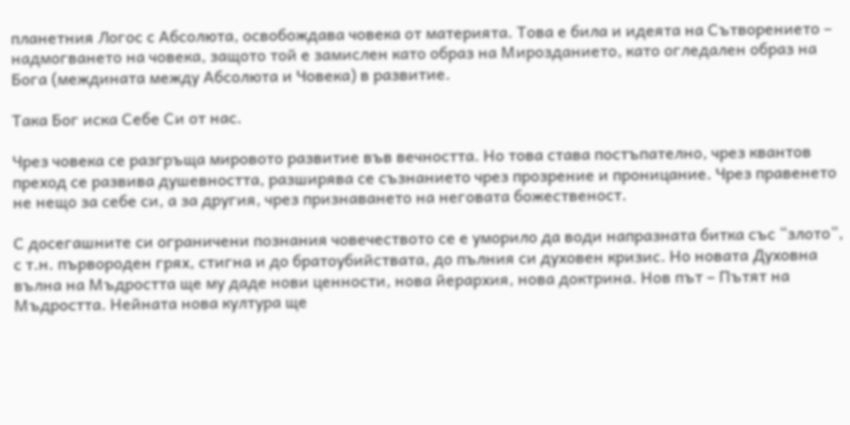планетния Логос с Абсолюта, освобождава човека от материята. Това е била и идеята на Сътворението – надмогването на човека, защото той е замислен като образ на Мирозданието, като огледален образ на Бога (междината между Абсолюта и Човека) в развитие.

Така Бог иска Себе Си от нас.

Чрез човека се разгръща мировото развитие във вечността. Но това става постъпателно, чрез квантов преход се развива душевността, разширява се съзнанието чрез прозрение и проницание. Чрез правенето не нещо за себе си, а за другия, чрез признаването на неговата божественост.

С досегашните си ограничени познания човечеството се е уморило да води напразната битка със “злото”, с т.н. първороден грях, стигна и до братоубийствата, до пълния си духовен кризис. Но новата Духовна вълна на Мъдростта ще му даде нови ценности, нова йерархия, нова доктрина. Нов път – Пътят на Мъдростта. Нейната нова култура ще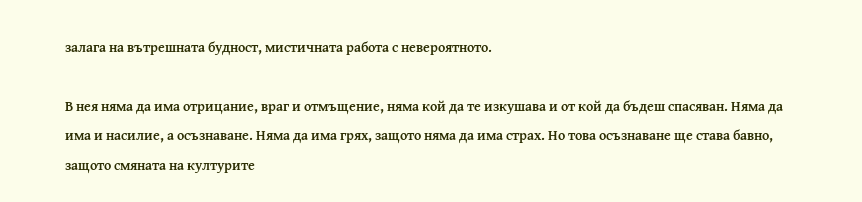залага на вътрешната будност, мистичната работа с невероятното.

В нея няма да има отрицание, враг и отмъщение, няма кой да те изкушава и от кой да бъдеш спасяван. Няма да има и насилие, а осъзнаване. Няма да има грях, защото няма да има страх. Но това осъзнаване ще става бавно, защото смяната на културите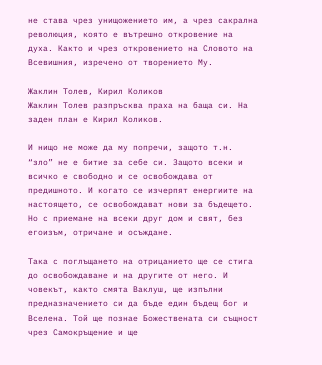не става чрез унищожението им, а чрез сакрална революция, която е вътрешно откровение на духа. Както и чрез откровението на Словото на Всевишния, изречено от творението Му.

Жаклин Толев, Кирил Коликов
Жаклин Толев разпръсква праха на баща си. На заден план е Кирил Коликов.

И нищо не може да му попречи, защото т.н. “зло” не е битие за себе си. Защото всеки и всичко е свободно и се освобождава от предишното. И когато се изчерпят енергиите на настоящето, се освобождават нови за бъдещето. Но с приемане на всеки друг дом и свят, без егоизъм, отричане и осъждане.

Така с поглъщането на отрицанието ще се стига до освобождаване и на другите от него. И човекът, както смята Ваклуш, ще изпълни предназначението си да бъде един бъдещ бог и Вселена. Той ще познае Божествената си същност чрез Самокръщение и ще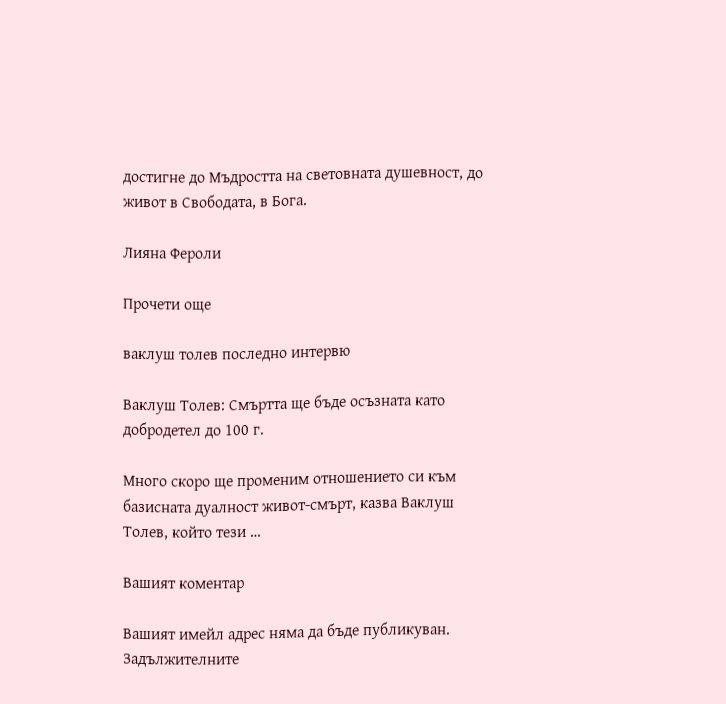достигне до Мъдростта на световната душевност, до живот в Свободата, в Бога.

Лияна Фероли

Прочети още

ваклуш толев последно интервю

Ваклуш Толев: Смъртта ще бъде осъзната като добродетел до 100 г.

Много скоро ще променим отношението си към базисната дуалност живот-смърт, казва Ваклуш Толев, който тези …

Вашият коментар

Вашият имейл адрес няма да бъде публикуван. Задължителните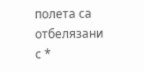полета са отбелязани с *